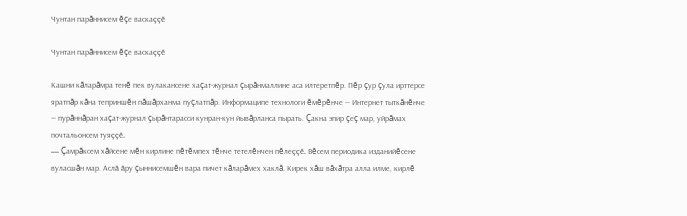Чунтан парăннисем ĕçе васкаççĕ

Чунтан парăннисем ĕçе васкаççĕ

Кашни кăларăмра тенĕ пек вулакансене хаçат-журнал çырăнмаллине аса илтеретпĕр. Пĕр çур çула ирттерсе яратпăр кăна теприншĕн пăшăрханма пуçлатпăр. Информаципе технологи ĕмĕрĕнче — Интернет тыткăнĕнче — пурăннăран хаçат-журнал çырăнтарасси кунран-кун йывăрланса пырать. Çакна эпир çеç мар, уйрăмах почтальонсем туяççĕ.
— Çамрăксем хăйсене мĕн кирлине пĕтĕмпех тĕнче тетелĕнчен пĕлеççĕ. Вĕсем периодика изданийĕсене вуласшăн мар. Аслă ăру çыннисемшĕн вара пичет кăларăмех хаклă. Кирек хăш вăхăтра алла илме, кирлĕ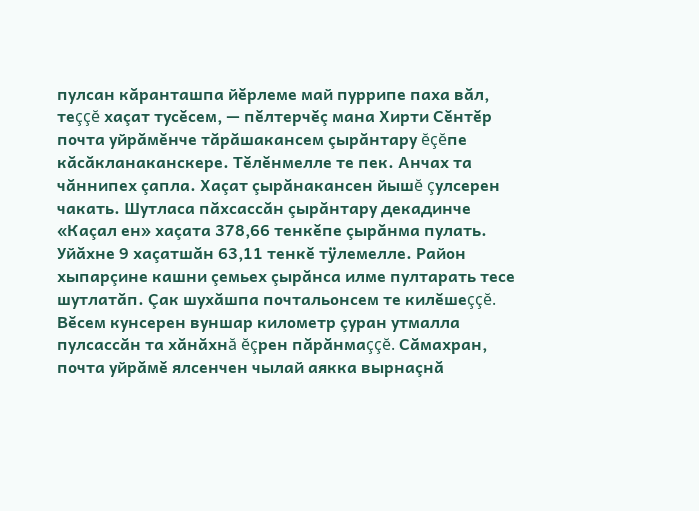пулсан кăранташпа йĕрлеме май пуррипе паха вăл, теççĕ хаçат тусĕсем, — пĕлтерчĕç мана Хирти Сĕнтĕр почта уйрăмĕнче тăрăшакансем çырăнтару ĕçĕпе кăсăкланаканскере. Тĕлĕнмелле те пек. Анчах та чăннипех çапла. Хаçат çырăнакансен йышĕ çулсерен чакать. Шутласа пăхсассăн çырăнтару декадинче «Каçал ен» хаçата 378,66 тенкĕпе çырăнма пулать. Уйăхне 9 хаçатшăн 63,11 тенкĕ тÿлемелле. Район хыпарçине кашни çемьех çырăнса илме пултарать тесе шутлатăп. Çак шухăшпа почтальонсем те килĕшеççĕ. Вĕсем кунсерен вуншар километр çуран утмалла пулсассăн та хăнăхнă ĕçрен пăрăнмаççĕ. Сăмахран, почта уйрăмĕ ялсенчен чылай аякка вырнаçнă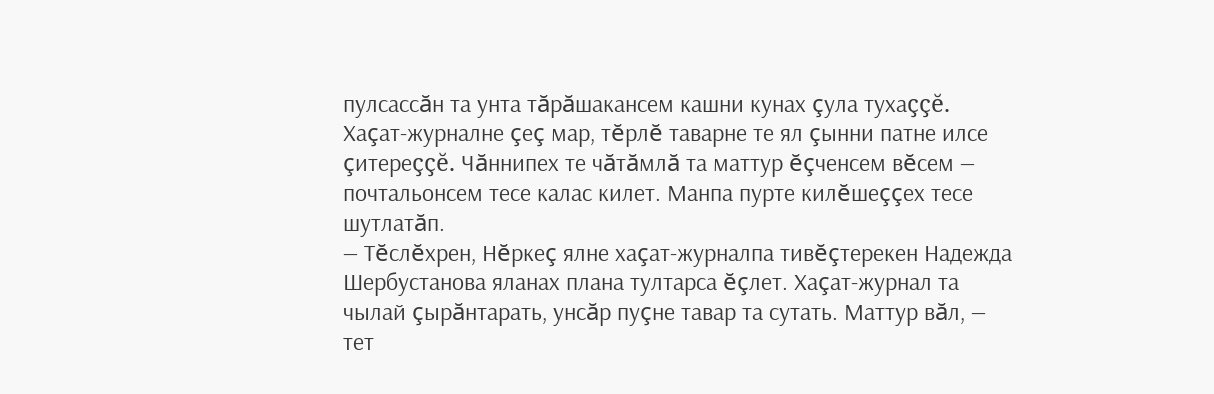пулсассăн та унта тăрăшакансем кашни кунах çула тухаççĕ. Хаçат-журналне çеç мар, тĕрлĕ таварне те ял çынни патне илсе çитереççĕ. Чăннипех те чăтăмлă та маттур ĕçченсем вĕсем — почтальонсем тесе калас килет. Манпа пурте килĕшеççех тесе шутлатăп.
— Тĕслĕхрен, Нĕркеç ялне хаçат-журналпа тивĕçтерекен Надежда Шербустанова яланах плана тултарса ĕçлет. Хаçат-журнал та чылай çырăнтарать, унсăр пуçне тавар та сутать. Маттур вăл, — тет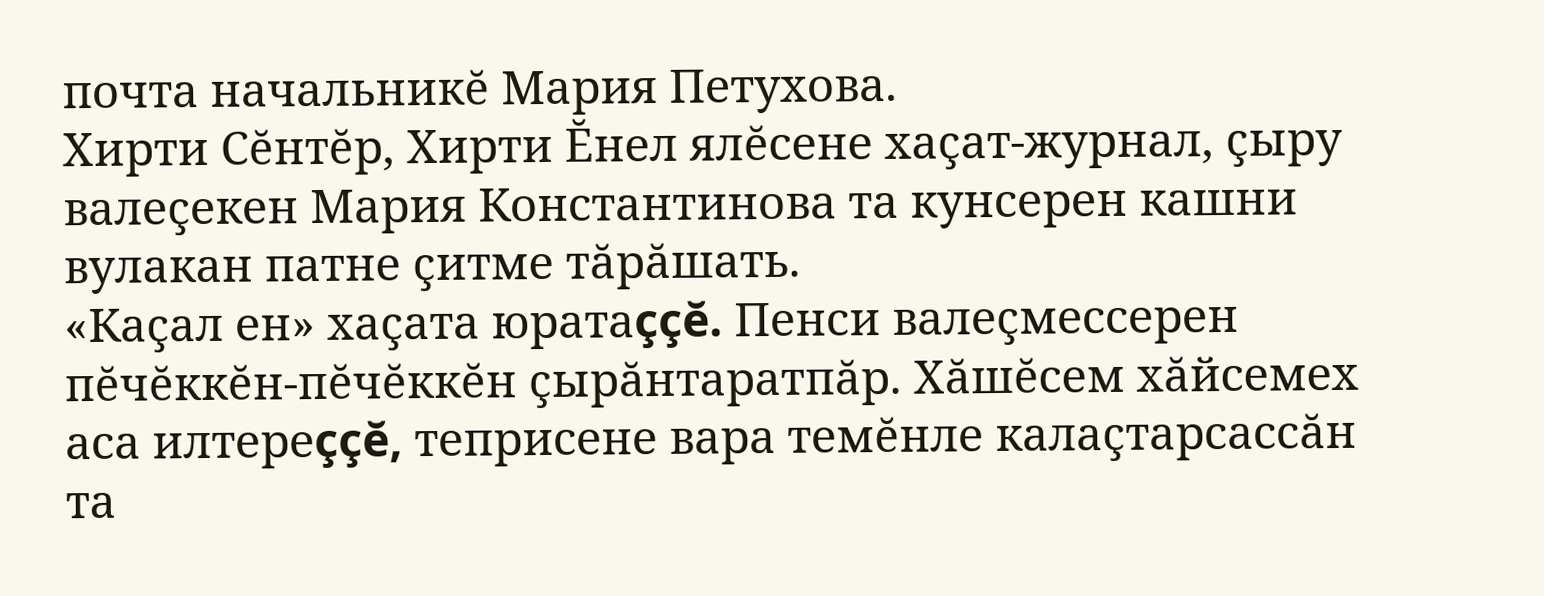почта начальникĕ Мария Петухова.
Хирти Сĕнтĕр, Хирти Ĕнел ялĕсене хаçат-журнал, çыру валеçекен Мария Константинова та кунсерен кашни вулакан патне çитме тăрăшать.
«Каçал ен» хаçата юратаççĕ. Пенси валеçмессерен пĕчĕккĕн-пĕчĕккĕн çырăнтаратпăр. Хăшĕсем хăйсемех аса илтереççĕ, теприсене вара темĕнле калаçтарсассăн та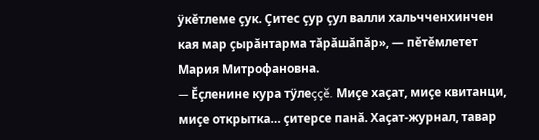ÿкĕтлеме çук. Çитес çур çул валли хальчченхинчен кая мар çырăнтарма тăрăшăпăр», — пĕтĕмлетет Мария Митрофановна.
— Ĕçленине кура тÿлеççĕ. Миçе хаçат, миçе квитанци, миçе открытка… çитерсе панă. Хаçат-журнал, тавар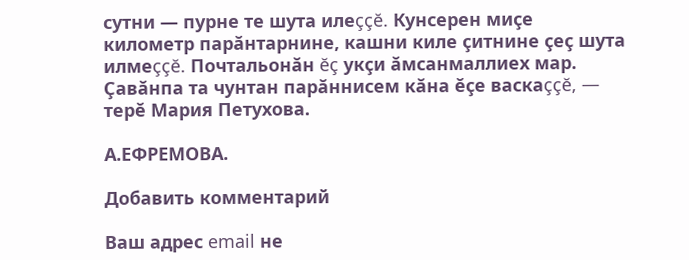сутни — пурне те шута илеççĕ. Кунсерен миçе километр парăнтарнине, кашни киле çитнине çеç шута илмеççĕ. Почтальонăн ĕç укçи ăмсанмаллиех мар. Çавăнпа та чунтан парăннисем кăна ĕçе васкаççĕ, — терĕ Мария Петухова.

А.ЕФРЕМОВА.

Добавить комментарий

Ваш адрес email не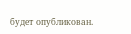будет опубликован.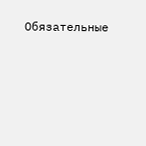Обязательные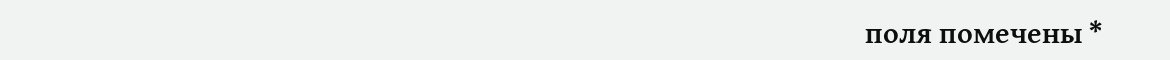поля помечены *